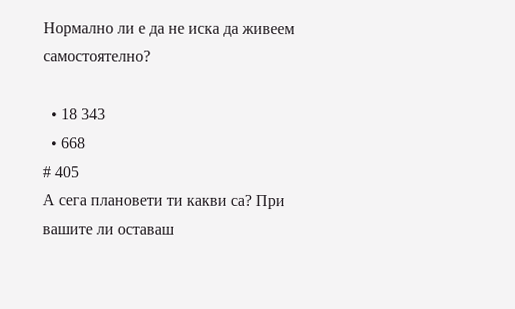Нормално ли е да не иска да живеем самостоятелно?

  • 18 343
  • 668
# 405
А сега плановети ти какви са? При вашите ли оставаш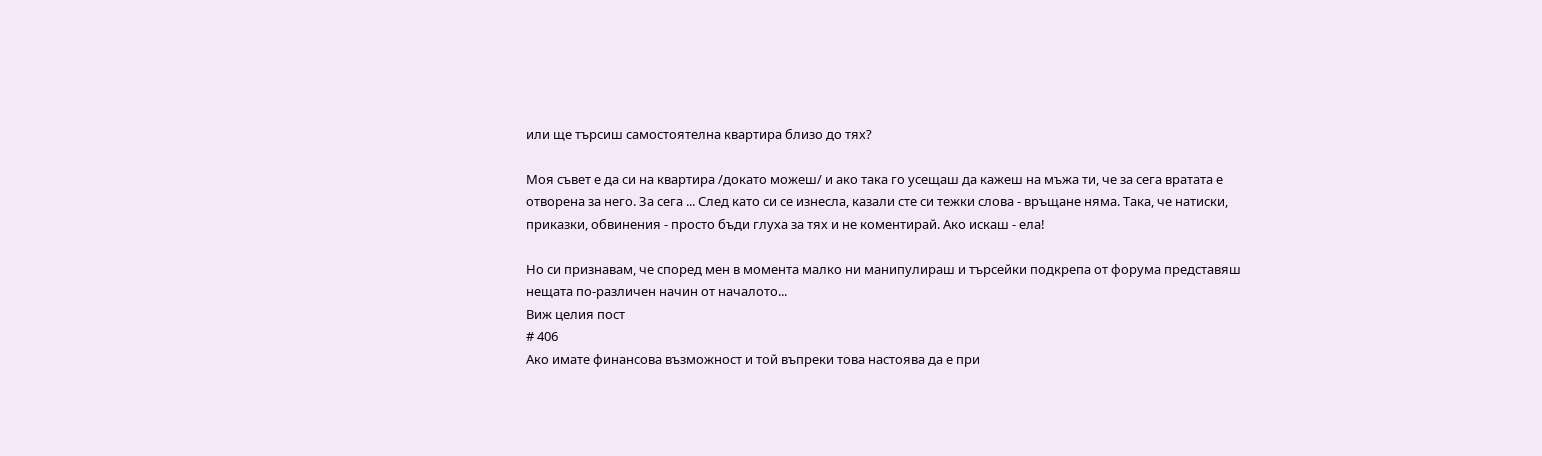или ще търсиш самостоятелна квартира близо до тях?

Моя съвет е да си на квартира /докато можеш/ и ако така го усещаш да кажеш на мъжа ти, че за сега вратата е отворена за него. За сега ... След като си се изнесла, казали сте си тежки слова - връщане няма. Така, че натиски, приказки, обвинения - просто бъди глуха за тях и не коментирай. Ако искаш - ела!

Но си признавам, че според мен в момента малко ни манипулираш и търсейки подкрепа от форума представяш нещата по-различен начин от началото...
Виж целия пост
# 406
Ако имате финансова възможност и той въпреки това настоява да е при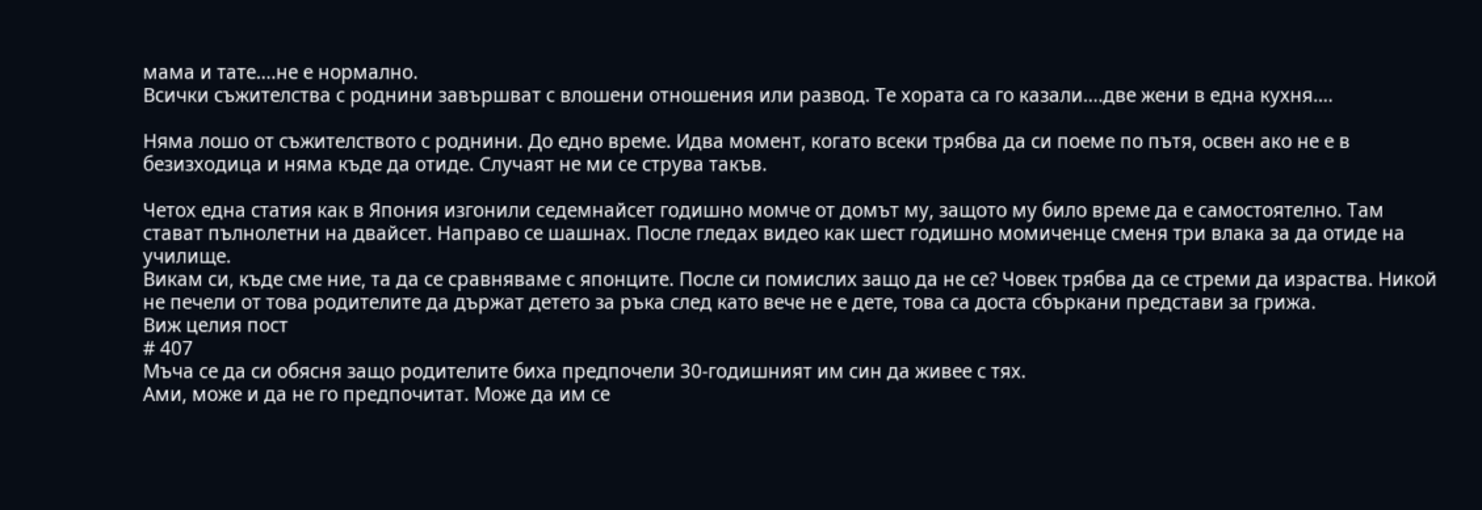мама и тате....не е нормално.
Всички съжителства с роднини завършват с влошени отношения или развод. Те хората са го казали....две жени в една кухня....

Няма лошо от съжителството с роднини. До едно време. Идва момент, когато всеки трябва да си поеме по пътя, освен ако не е в безизходица и няма къде да отиде. Случаят не ми се струва такъв.

Четох една статия как в Япония изгонили седемнайсет годишно момче от домът му, защото му било време да е самостоятелно. Там стават пълнолетни на двайсет. Направо се шашнах. После гледах видео как шест годишно момиченце сменя три влака за да отиде на училище.
Викам си, къде сме ние, та да се сравняваме с японците. После си помислих защо да не се? Човек трябва да се стреми да израства. Никой не печели от това родителите да държат детето за ръка след като вече не е дете, това са доста сбъркани представи за грижа.
Виж целия пост
# 407
Мъча се да си обясня защо родителите биха предпочели 30-годишният им син да живее с тях.
Ами, може и да не го предпочитат. Може да им се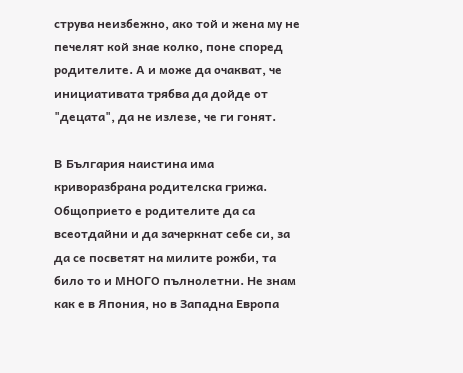струва неизбежно, ако той и жена му не печелят кой знае колко, поне според родителите. А и може да очакват, че инициативата трябва да дойде от "децата", да не излезе, че ги гонят.

В България наистина има криворазбрана родителска грижа. Общоприето е родителите да са всеотдайни и да зачеркнат себе си, за да се посветят на милите рожби, та било то и МНОГО пълнолетни. Не знам как е в Япония, но в Западна Европа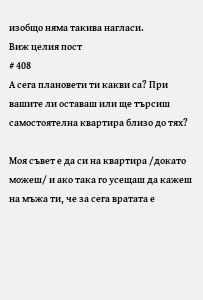изобщо няма такива нагласи.
Виж целия пост
# 408
А сега плановети ти какви са? При вашите ли оставаш или ще търсиш самостоятелна квартира близо до тях?

Моя съвет е да си на квартира /докато можеш/ и ако така го усещаш да кажеш на мъжа ти, че за сега вратата е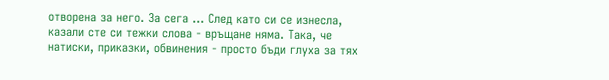отворена за него. За сега ... След като си се изнесла, казали сте си тежки слова - връщане няма. Така, че натиски, приказки, обвинения - просто бъди глуха за тях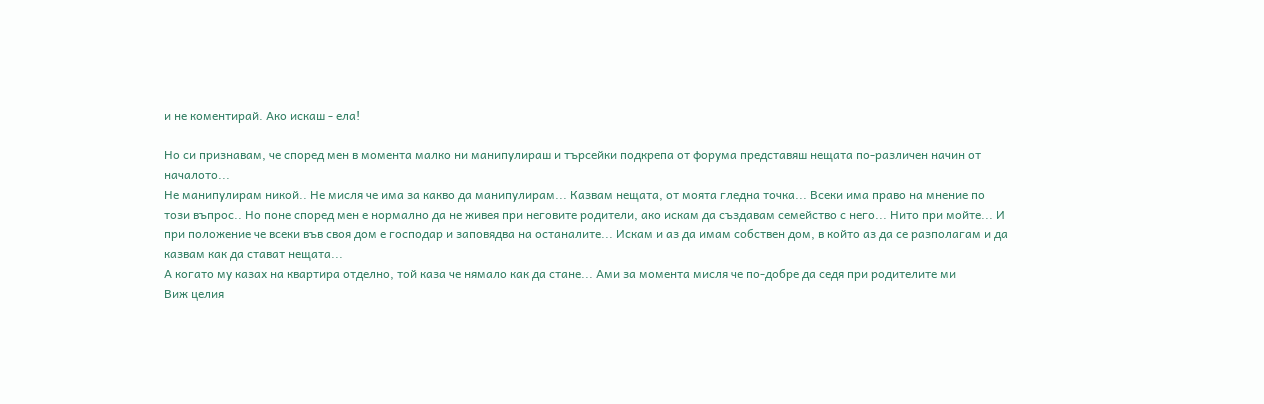и не коментирай. Ако искаш - ела!

Но си признавам, че според мен в момента малко ни манипулираш и търсейки подкрепа от форума представяш нещата по-различен начин от началото...
Не манипулирам никой.. Не мисля че има за какво да манипулирам... Казвам нещата, от моята гледна точка... Всеки има право на мнение по този въпрос.. Но поне според мен е нормално да не живея при неговите родители, ако искам да създавам семейство с него... Нито при мойте... И при положение че всеки във своя дом е господар и заповядва на останалите... Искам и аз да имам собствен дом, в който аз да се разполагам и да казвам как да стават нещата...
А когато му казах на квартира отделно, той каза че нямало как да стане... Ами за момента мисля че по-добре да седя при родителите ми
Виж целия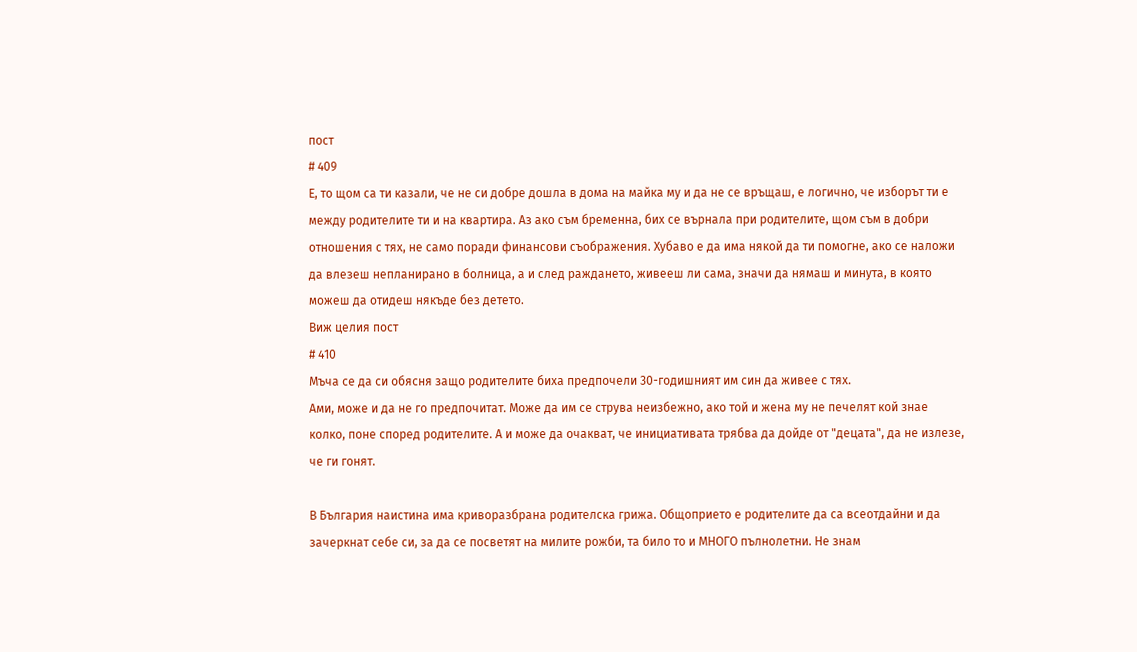пост
# 409
Е, то щом са ти казали, че не си добре дошла в дома на майка му и да не се връщаш, е логично, че изборът ти е между родителите ти и на квартира. Аз ако съм бременна, бих се върнала при родителите, щом съм в добри отношения с тях, не само поради финансови съображения. Хубаво е да има някой да ти помогне, ако се наложи да влезеш непланирано в болница, а и след раждането, живееш ли сама, значи да нямаш и минута, в която можеш да отидеш някъде без детето.
Виж целия пост
# 410
Мъча се да си обясня защо родителите биха предпочели 30-годишният им син да живее с тях.
Ами, може и да не го предпочитат. Може да им се струва неизбежно, ако той и жена му не печелят кой знае колко, поне според родителите. А и може да очакват, че инициативата трябва да дойде от "децата", да не излезе, че ги гонят.

В България наистина има криворазбрана родителска грижа. Общоприето е родителите да са всеотдайни и да зачеркнат себе си, за да се посветят на милите рожби, та било то и МНОГО пълнолетни. Не знам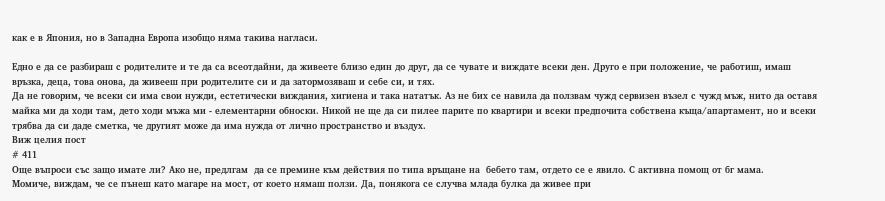как е в Япония, но в Западна Европа изобщо няма такива нагласи.

Едно е да се разбираш с родителите и те да са всеотдайни, да живеете близо един до друг, да се чувате и виждате всеки ден. Друго е при положение, че работиш, имаш връзка, деца, това онова, да живееш при родителите си и да затормозяваш и себе си, и тях.
Да не говорим, че всеки си има свои нужди, естетически виждания, хигиена и така нататък. Аз не бих се навила да ползвам чужд сервизен възел с чужд мъж, нито да оставя майка ми да ходи там, дето ходи мъжа ми - елементарни обноски. Никой не ще да си пилее парите по квартири и всеки предпочита собствена къща/апартамент, но и всеки трябва да си даде сметка, че другият може да има нужда от лично пространство и въздух.
Виж целия пост
# 411
Още въпроси със защо имате ли? Ако не, предлгам  да се премине към действия по типа връщане на  бебето там, отдето се е явило. С активна помощ от бг мама.
Момиче, виждам, че се пънеш като магаре на мост, от което нямаш ползи. Да, понякога се случва млада булка да живее при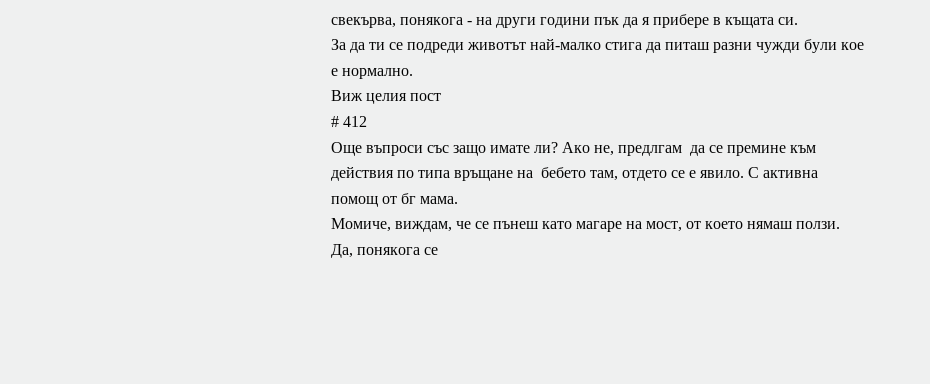свекърва, понякога - на други години пък да я прибере в къщата си.
За да ти се подреди животът най-малко стига да питаш разни чужди були кое е нормално.
Виж целия пост
# 412
Още въпроси със защо имате ли? Ако не, предлгам  да се премине към действия по типа връщане на  бебето там, отдето се е явило. С активна помощ от бг мама.
Момиче, виждам, че се пънеш като магаре на мост, от което нямаш ползи. Да, понякога се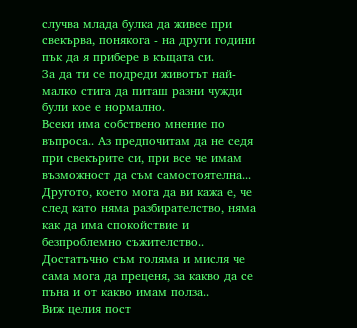случва млада булка да живее при свекърва, понякога - на други години пък да я прибере в къщата си.
За да ти се подреди животът най-малко стига да питаш разни чужди були кое е нормално.
Всеки има собствено мнение по въпроса.. Аз предпочитам да не седя при свекърите си, при все че имам възможност да съм самостоятелна... Другото, което мога да ви кажа е, че след като няма разбирателство, няма как да има спокойствие и безпроблемно съжителство..
Достатъчно съм голяма и мисля че сама мога да преценя, за какво да се пъна и от какво имам полза..
Виж целия пост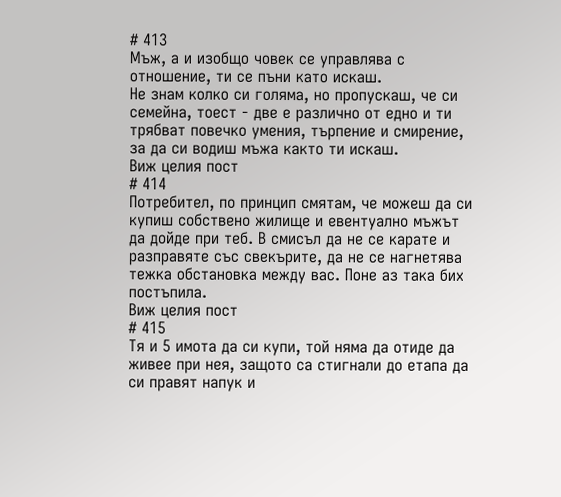# 413
Мъж, а и изобщо човек се управлява с отношение, ти се пъни като искаш.
Не знам колко си голяма, но пропускаш, че си семейна, тоест - две е различно от едно и ти трябват повечко умения, търпение и смирение, за да си водиш мъжа както ти искаш.
Виж целия пост
# 414
Потребител, по принцип смятам, че можеш да си купиш собствено жилище и евентуално мъжът да дойде при теб. В смисъл да не се карате и разправяте със свекърите, да не се нагнетява тежка обстановка между вас. Поне аз така бих постъпила.
Виж целия пост
# 415
Тя и 5 имота да си купи, той няма да отиде да живее при нея, защото са стигнали до етапа да си правят напук и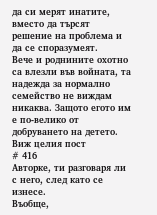да си мерят инатите, вместо да търсят решение на проблема и да се споразумеят.
Вече и роднините охотно са влезли във войната, та надежда за нормално семейство не виждам никаква. Защото егото им е по-велико от добруването на детето.
Виж целия пост
# 416
Авторке, ти разговаря ли с него, след като се изнесе.
Въобще,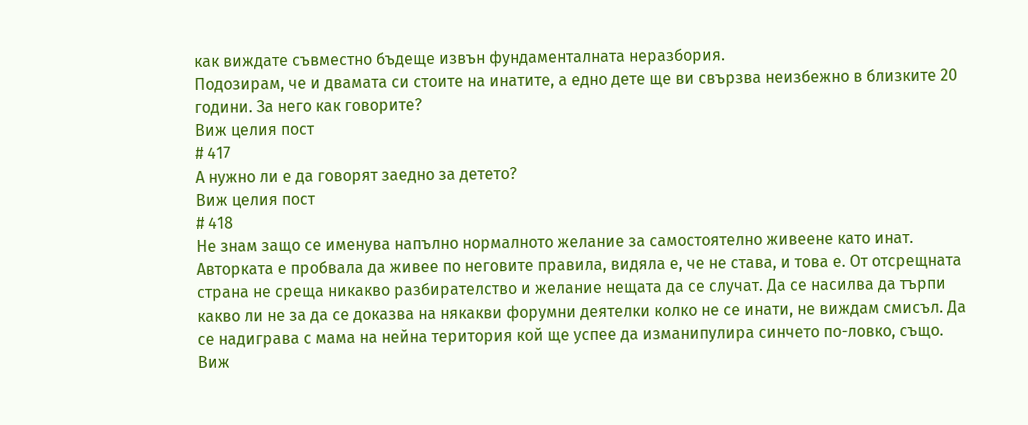как виждате съвместно бъдеще извън фундаменталната неразбория.
Подозирам, че и двамата си стоите на инатите, а едно дете ще ви свързва неизбежно в близките 20 години. За него как говорите?
Виж целия пост
# 417
А нужно ли е да говорят заедно за детето?
Виж целия пост
# 418
Не знам защо се именува напълно нормалното желание за самостоятелно живеене като инат. Авторката е пробвала да живее по неговите правила, видяла е, че не става, и това е. От отсрещната страна не среща никакво разбирателство и желание нещата да се случат. Да се насилва да търпи какво ли не за да се доказва на някакви форумни деятелки колко не се инати, не виждам смисъл. Да се надиграва с мама на нейна територия кой ще успее да изманипулира синчето по-ловко, също.
Виж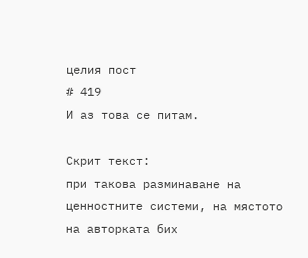целия пост
# 419
И аз това се питам.

Скрит текст:
при такова разминаване на ценностните системи, на мястото на авторката бих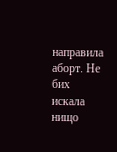направила аборт. Не бих искала нищо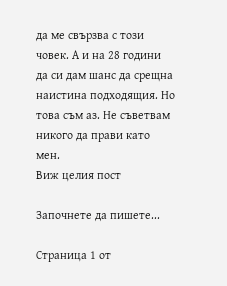да ме свързва с този човек. А и на 28 години да си дам шанс да срещна наистина подходящия. Но това съм аз. Не съветвам никого да прави като мен.
Виж целия пост

Започнете да пишете...

Страница 1 от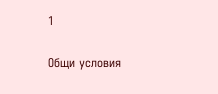1

Общи условия